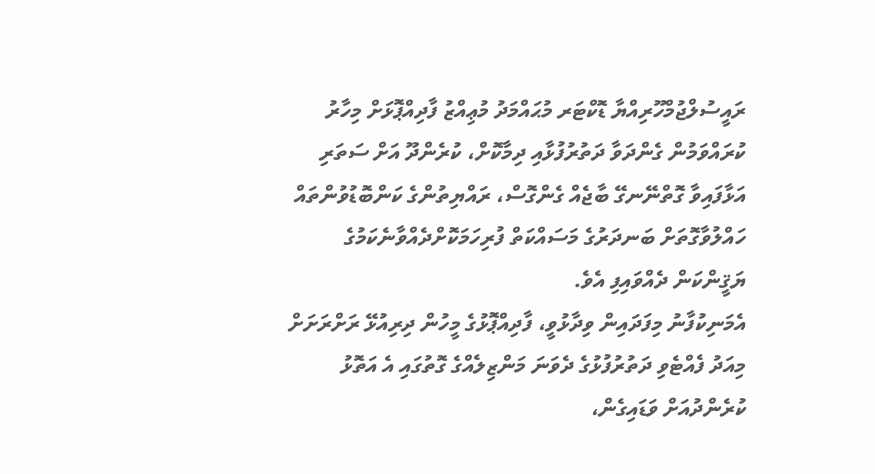ރައީސުލްޖުމްހޫރިއްޔާ ޑޮކްޓަރ މުޙައްމަދު މުޢިއްޒު ފާދިއްޕޮޅަށް މިހާރު ކުރައްވަމުން ގެންދަވާ ދަތުރުފުޅާއި ދިމާކޮށް، ކުރެންދޫ އަށް ސަތަރި އަޅާފައިވާ ގޮތްނޭނގޭ ބާޖެއް ގެންގޮސް، ރައްޔިތުންގެ ކަންބޮޑުވުންތައް ހައްލުވާގޮތަށް ބަނދަރުގެ މަސައްކަތް ފުރިހަމަކޮށްދެއްވާނެކަމުގެ ޔަޤީންކަން ދެއްވައިފި އެވެ.
އެމަނިކުފާނު މިފަދައިން ވިދާޅުވީ، ފާދިއްޕޮޅުގެ މީހުން ދިރިއުޅޭ ރަށްރަށަށް މިއަދު ފެއްޓެވި ދަތުރުފުޅުގެ ދެވަނަ މަންޒިލެއްގެ ގޮތުގައި އެ އަތޮޅު ކުރެންދުއަށް ވަޑައިގެން،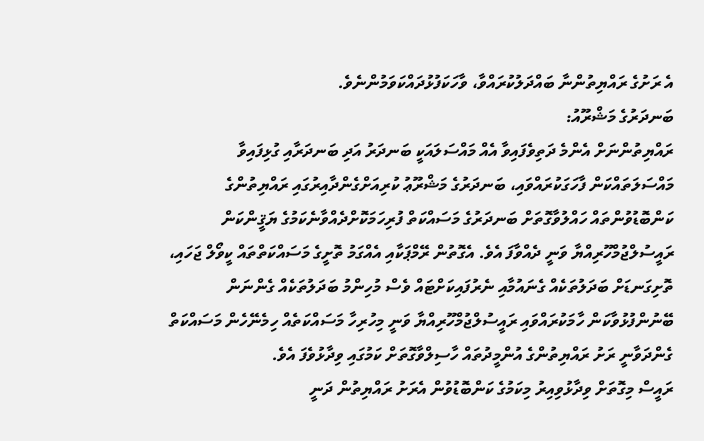އެ ރަށުގެ ރައްޔިތުންނާ ބައްދަލުކުރައްވާ، ވާހަކަފުޅުދައްކަވަމުންނެވެ.
ބަނދަރުގެ މަޝްރޫއު:
ރައްޔިތުންނަށް އެންމެ ދަތިވެފައިވާ އެއް މައްސަލައަކީ ބަނދަރު އަދި ބަނދަރާއި ގުޅިފައިވާ މައްސަލަތައްކަން ފާހަގަކުރައްވައި، ބަނދަރުގެ މަޝްރޫޢު ކުރިއަށްގެންދާއިރުގައި ރައްޔިތުންގެ ކަންބޮޑުވުންތައް ހައްލުވާގޮތަށް ބަނދަރުގެ މަސައްކަތް ފުރިހަމަކޮށްދެއްވާނެކަމުގެ ޔަޤީންކަން ރައީސުލްޖުމްހޫރިއްޔާ ވަނީ ދެއްވާފަ އެވެ. އެގޮތުން ރޭމްޕަކާއި އެއްގަމު ތޮށީގެ މަސައްކަތްތައް ކީވޯލް ޖަހައި، ތޮށިގަނޑަށް ބަދަލުތަކެއް ގެނައުމާއި ނެރުފައިކަށްޓައް ވެސް މުހިންމު ބަދަލުތަކެއް ގެންނަން ބޭނުންފުޅުވާކަން ހާމަކުރައްވައި ރައީސުލްޖުމްހޫރިއްޔާ ވަނީ މިހުރިހާ މަސައްކަތެއް ހިމެނޭހެން މަސައްކަތް ގެންދަވާނީ ރަށު ރައްޔިތުންގެ އުންމީދުތައް ހާސިލްވާގޮތަށް ކަމުގައި ވިދާޅުވެފަ އެވެ.
ރައީސް މިގޮތަށް ވިދާޅުވިއިރު މިކަމުގެ ކަންބޮޑުވުން އެރަށު ރައްޔިތުން ދަނީ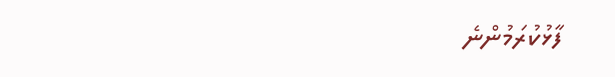ފާޅުކުރަމުންނެ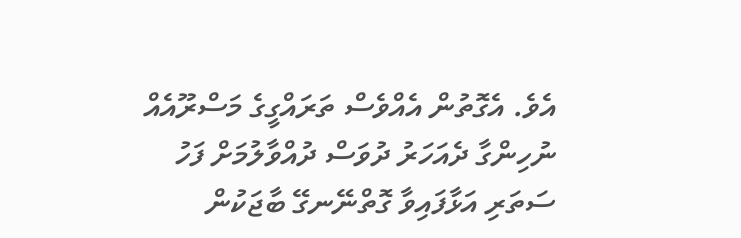އެވެ. އެގޮތުން އެއްވެސް ތަރައްގީގެ މަސްރޫއެއް ނުހިންގާ ދެއަހަރު ދުވަސް ދުއްވާލުމަށް ފަހު ސަތަރި އަޅާފައިވާ ގޮތްނޭނގޭ ބާޖަކުން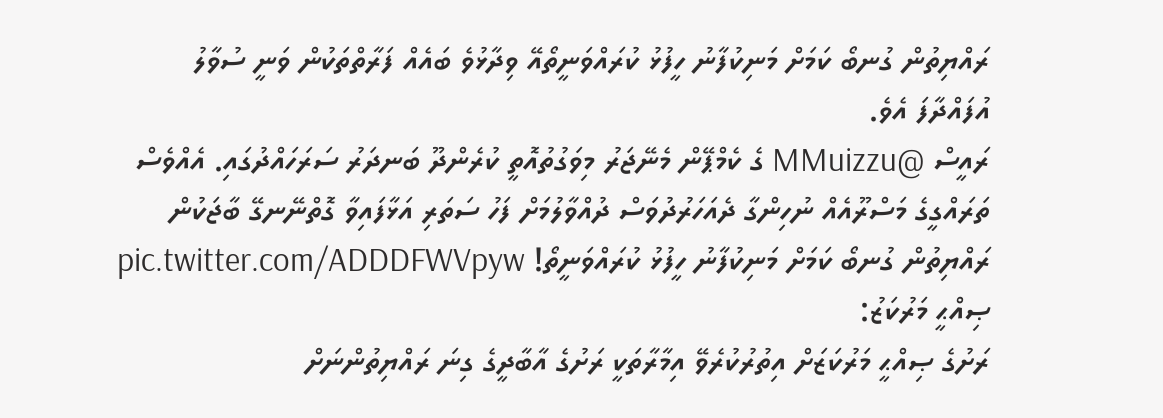ރައްޔިތުން ގުނބޯ ކަމަށް މަނިކުފާނު ހީފުޅު ކުރައްވަނީތޯއޭ ވިދާޅުވެ ބައެއް ފަރާތްތަކުން ވަނީ ސުވާލު އުފައްދާފަ އެވެ.
ރައީސް @MMuizzu ގެ ކެމްޕޭން މެނޭޖަރު މިވަގުތުއޮތީ ކުރެންދޫ ބަނދަރު ސަރަހައްދުގައި. އެއްވެސް ތަރައްގީގެ މަސްރޫއެއް ނުހިންގާ ދެއަހަރުދުވަސް ދުއްވާލުމަށް ފަހު ސަތަރި އަޅާފައިވާ ގޮތްނޭނގޭ ބާޖަކުން ރައްޔިތުން ގުނބޯ ކަމަށް މަނިކުފާނު ހީފުޅު ކުރައްވަނީތޯ! pic.twitter.com/ADDDFWVpyw
ޞިއްޙީ މަރުކަޒު:
ރަށުގެ ޞިއްޙީ މަރުކަޒަށް އިތުރުކުރެވޭ އިމާރާތަކީ ރަށުގެ އާބާދީގެ ގިނަ ރައްޔިތުންނަށް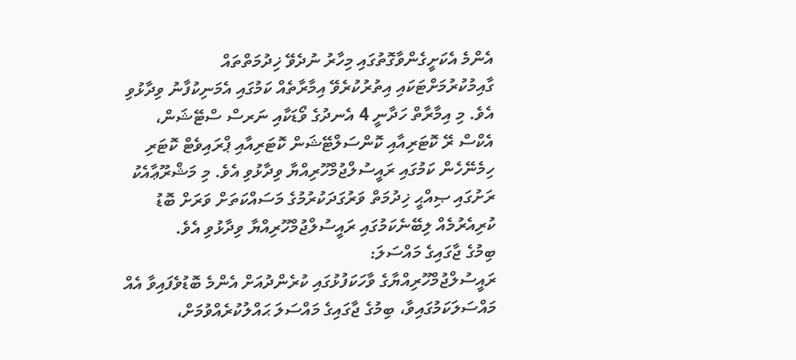އެންމެ އެކަށީގެންވާގޮތުގައި މިހާރު ނުދެވޭ ޚިދުމަތްތައް ގާއިމުކުރުމަށްޓަކައި އިތުރުކުރެވޭ އިމާރާތެއް ކަމުގައި އެމަނިކުފާނު ވިދާޅުވި އެވެ. މި އިމާރާތް ހަދާނީ 4 އެނދުގެ ވޯޑަކާއި ނަރސް ސްޓޭޝަން، އެކްސް ރޭ ކޮޓަރިއާއި ކޮންސަލްޓޭޝަން ކޮޓަރިއާއި ޕްރައިވެޓް ކޮޓަރި ހިމެނޭހެން ކަމުގައި ރައީސުލްޖުމްހޫރިއްޔާ ވިދާޅުވި އެވެ. މި މަޝްރޫޢާއެކު ރަށުގައި ޞިއްޙީ ޚިދުމަތް ވަރުގަދަކުރުމުގެ މަސައްކަތަށް ވަރަށް ބޮޑު ކުރިއެރުމެއް ލިބޭނެކަމުގައި ރައީސުލްޖުމްހޫރިއްޔާ ވިދާޅުވި އެވެ.
ބިމުގެ ޖާގައިގެ މައްސަލަ:
ރައީސުލްޖުމްހޫރިއްޔާގެ ވާހަކަފުޅުގައި ކުރެންދުއަށް އެންމެ ބޮޑުވެފައިވާ އެއް މައްސަލަކަމުގައިވާ، ބިމުގެ ޖާގައިގެ މައްސަލަ ޙައްލުކުރެއްވުމަށް،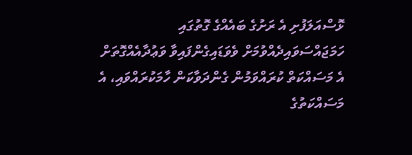ޅޮސްއަލަފުށި އެ ރަށުގެ ބައެއްގެ ގޮތުގައި ހަމަޖައްސަވައިދެއްވުމަށް ވެވަޑައިގެންފައިވާ ވަޢުދާއެއްގޮތަށް އެ މަސައްކަތް ކުރައްވަމުން ގެންދަވާކަން ހާމަކުރައްވައި، އެ މަސައްކަތުގެ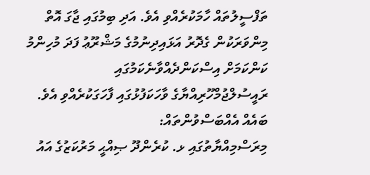ތަފްސީލުތައް ހާމަކުރެއްވި އެވެ. އަދި ބިމުގައި ޖާގަ އޮތް މިންވަރަކުން ގެދޮރު އަޅައިދިނުމުގެ މަޝްރޫޢު ފަދަ މުހިންމު ކަންކަމަށް އިސްކަންދެއްވާނެކަމުގައި ރައީސުލްޖުމްހޫރިއްޔާގެ ވާހަކަފުޅުގައި ފާހަގަކުރެއްވި އެވެ.
ބައެއް އެއްބަސްވުންތައް:
މިރަސްމިއްޔާތުގައި ޅ. ކުރެންދޫ ޞިއްޙީ މަރުކަޒުގެ އައު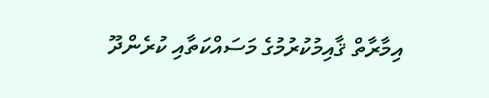އިމާރާތް ޤާއިމުކުރުމުގެ މަސައްކަތާއި ކުރެންދޫ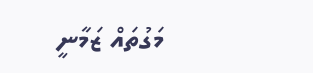މަގުތައް ޒަމާނީ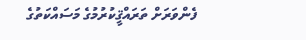ފެންވަރަށް ތަރައްޤީކުރުމުގެ މަސައްކަތުގެ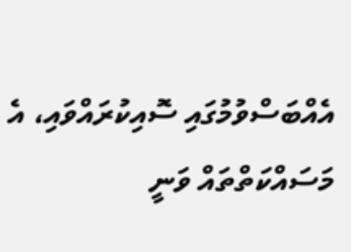އެއްބަސްވުމުގައި ސޮއިކުރައްވައި، އެ މަސައްކަތްތައް ވަނީ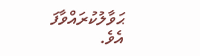ޙަވާލުކުރައްވާފަ އެވެ.